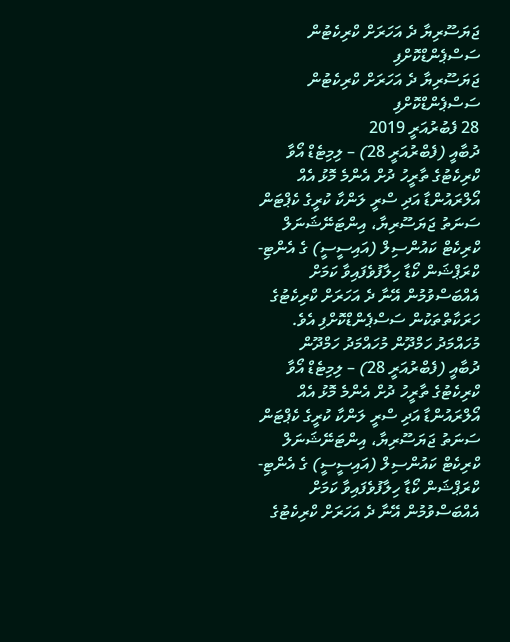ޖަޔަސޫރިޔާ ދެ އަހަރަށް ކްރިކެޓުން ސަސްޕެންޑްކޮށްފި
ޖަޔަސޫރިޔާ ދެ އަހަރަށް ކްރިކެޓުން ސަސްޕެންޑްކޮށްފި
28 ފެބުރުއަރީ 2019
ދުބާއީ (ފެބްރުއަރީ 28) – ލިމިޓެޑް އޯވާ ކްރިކެޓުގެ ތާރީހު ދުށް އެންމެ މޮޅު އެއް އޯލްރައުންޑާ އަދި ސްރީ ލަންކާ ކުރީގެ ކެޕްޓަން ސަނަތު ޖަޔަސޫރިޔާ، އިންޓަނޭޝަނަލް ކްރިކެޓް ކައުންސިލް (އައިސީސީ) ގެ އެންޓި-ކްރަޕްޝަން ކޯޑާ ހިލާފުވެފައިވާ ކަމަށް އެއްބަސްވުމުން އޭނާ ދެ އަހަރަށް ކްރިކެޓުގެ ހަރަކާތްތަކުން ސަސްޕެންޑްކޮށްފި އެވެ.
މުހައްމަދު ހަމްދޫން މުހައްމަދު ހަމްދޫން
ދުބާއީ (ފެބްރުއަރީ 28) – ލިމިޓެޑް އޯވާ ކްރިކެޓުގެ ތާރީހު ދުށް އެންމެ މޮޅު އެއް އޯލްރައުންޑާ އަދި ސްރީ ލަންކާ ކުރީގެ ކެޕްޓަން ސަނަތު ޖަޔަސޫރިޔާ، އިންޓަނޭޝަނަލް ކްރިކެޓް ކައުންސިލް (އައިސީސީ) ގެ އެންޓި-ކްރަޕްޝަން ކޯޑާ ހިލާފުވެފައިވާ ކަމަށް އެއްބަސްވުމުން އޭނާ ދެ އަހަރަށް ކްރިކެޓުގެ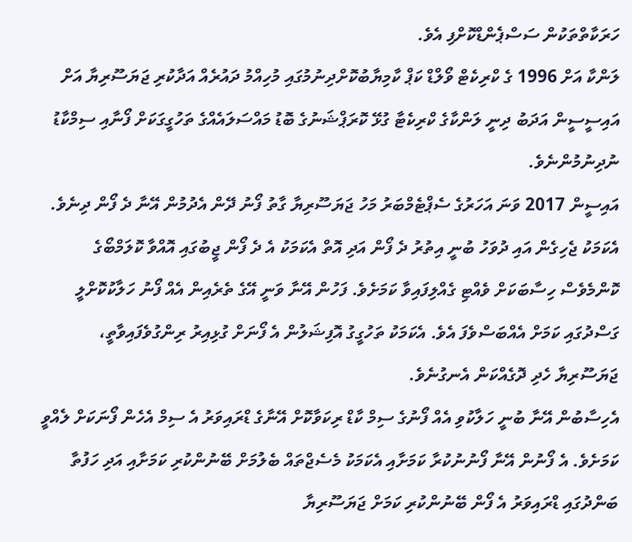ހަރަކާތްތަކުން ސަސްޕެންޑްކޮށްފި އެވެ.
ލަންކާ އަށް 1996 ގެ ކްރިކެޓް ވޯލްޑް ކަޕް ކާމިޔާބުކޮށްދިނުމުގައި މުހިއްމު ދައުރެއް އަދާކުރި ޖަޔަސޫރިޔާ އަށް އައިސީސީން އަދަބު ދިނީ ލަންކާގެ ކްރިކެޓާ ގުޅޭ ކޮރަޕްޝަނުގެ ބޮޑު މައްސަލައެއްގެ ތަހުގީގަކަށް ފޯނާއި ސިމްކާޑު ނުދިނުމުންނެވެ.
އައިސީން 2017 ވަނަ އަހަރުގެ ސެޕްޓެމްބަރު މަހު ޖަޔަސޫރިޔާ ގާތު ފޯނު ދޭން އެދުމުން އޭނާ ދެ ފޯން ދިނެވެ. އެކަމަކު ޖެހިގެން އައި ދުވަހު ބުނީ އިތުރު ދެ ފޯން އަދި އޮތް އެކަމަކު އެ ދެ ފޯން ޖީބުގައި އޮއްވާ ކޮލަމްބޯގެ ކޮންމެވެސް ހިސާބަކަށް ވެއްޓި ގެއްލިފައިވާ ކަމަށެވެ. ފަހުން އޭނާ ވަނީ އޭގެ ތެރެއިން އެއް ފޯނު ހަލާކުކޮށްލީ ގަސްދުގައި ކަމަށް އެއްބަސްވެފަ އެވެ. އެކަމަކު ތަހުގީގު އޮފިޝަލުން އެ ފޯނަށް ގުޅިއިރު ރިންގުވެފައިވާތީ، ޖަޔަސޫރިޔާ ހެދި ދޮގެއްކަން އެނގުނެވެ.
އެހިސާބުން އޭނާ ބުނީ ހަލާކުވި އެއް ފޯނުގެ ސިމް ކާޑް ރިކަވާކޮށް އޭނާގެ ޑްރައިވަރު އެ ސިމް އެހެން ފޯނަކަށް ލެއްވީ ކަމަށެވެ. އެ ފޯނުން އޭނާ ފޯނުނުކުރާ ކަމަށާއި އެކަމަކު މެސެޖްތައް ބެލުމަށް ބޭނުންކުރި ކަމަށާއި އަދި ހަފުތާ ބަންދުގައި ޑްރައިވަރު އެ ފޯން ބޭނުންކުރި ކަމަށް ޖަޔަސޫރިޔާ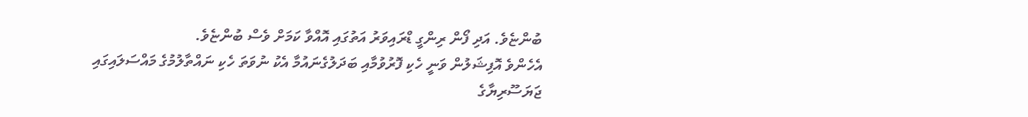ބުންޏެވެ. އަދި ފޯން ރިންގީ ޑްރައިވަރު އަތުގައި އޮއްވާ ކަމަށް ވެސް ބުންޏެވެ.
އެހެންވެ އޮފިޝަލުން ވަނީ ހެކި ފޮރުވުމާއި ބަދަލުގެނައުމާ އެކު ނުވަތަ ހެކި ނައްތާލުމުގެ މައްސަލައިގައި ޖަޔަސޫރިޔާގެ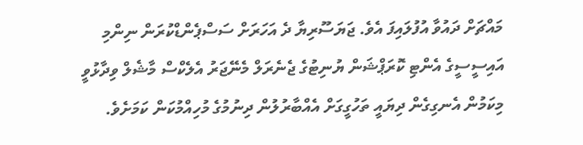މައްޗަށް ދައުވާ އުފުލައިފަ އެވެ. ޖަޔަސޫރިޔާ ދެ އަހަރަށް ސަސްޕެންޑްކުރަން ނިންމި އައިސީސީގެ އެންޓި ކޮރަޕްޝަން ޔުނިޓުގެ ޖެނެރަލް މެނޭޖަރު އެލެކްސް މާޝެލް ވިދާޅުވީ މިކަމުން އެނގިގެން ދިޔައީ ތަހުގީގަށް އެއްބާރުލުން ދިނުމުގެ މުހިއްމުކަން ކަމަށެވެ.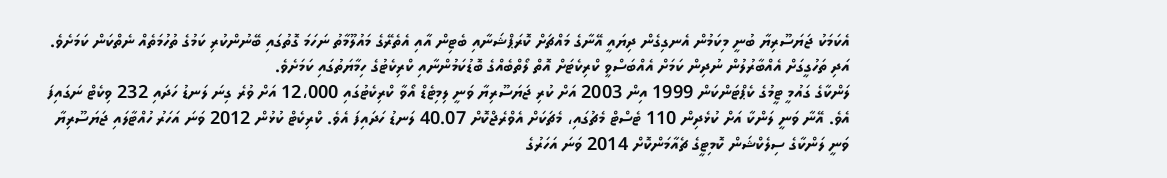އެކަމަކު ޖަޔަސޫރިޔާ ބުނީ މިކަމުން އެނގިގެން ދިޔައީ އޭނާގެ މައްޗަށް ކޮރަޕްޝަނާއި ބެޓިން އާއި އެތެރޭގެ މައުލޫމާތު ނަހަމަ ގޮތުގައި ބޭނުންކުރި ކަމުގެ ތުހުމަތެއް ނެތްކަން ކަމަށެވެ. އަދި ތަހުގީގަށް އެއްބާރުލުން ނުދިން ކަމަށް އެއްބަސްވީ ކްރިކެޓަށް އޮތް ލޯތްބެއްގެ ބޮޑުކަމުންނާއި ކްރިކެޓުގެ ހިމާޔަތުގައި ކަމަށެވެ.
ލަންކާގެ ގައުމީ ޓީމުގެ ކެޕްޓަންކަން 1999 އިން 2003 އަށް ކުރި ޖަޔަސޫރިޔާ ވަނީ ލިމިޓެޑް އޯވާ ކްރިކެޓުގައި 12،000 އަށް ވުރެ ގިނަ ލަނޑު ހަދައި 232 ވިކެޓް ނަގައިފަ އެވެ. އޭނާ ވަނީ ލަންކާ އަށް ކުޅެދިން 110 ޓެސްޓް މެޗުގައި، މެޗަކަށް އެވްރެޖްކޮށް 40.07 ލަނޑު ހަދައިފަ އެވެ. ކްރިކެޓް ކުޅުން 2012 ވަނަ އަހަރު ހުއްޓާލައި ޖަޔަސޫރިޔާ ވަނީ ލަންކާގެ ސިލެކްޝަން ކޮމިޓީގެ ޗެއާމަންކޮށް 2014 ވަނަ އަހަރުގެ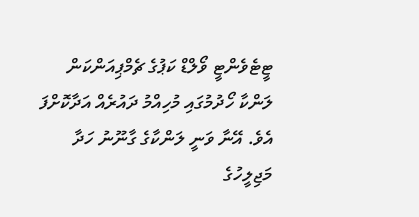ޓީޓެވެންޓީ ވޯލްޑް ކަޕުގެ ޗެމްޕިއަންކަން ލަންކާ ހޯދުމުގައި މުހިއްމު ދައުރެއް އަދާކޮށްފަ އެވެ. އޭނާ ވަނީ ލަންކާގެ ގާނޫނު ހަދާ މަޖިލީހުގެ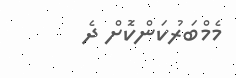މެމްބަރުކަންކޮށް ދެ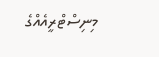މިނިސްޓްރީއެއްގެ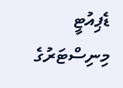ޑެޕިއުޓީ މިނިސްޓަރުގެ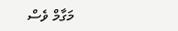މަގާމް ވެސް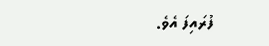ފުރައިފަ އެވެ.